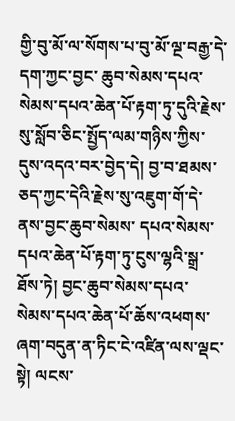གྱི་བུ་མོ་ལ་སོགས་པ་བུ་མོ་ལྔ་བརྒྱ་དེ་དག་ཀྱང་བྱང་ ཆུབ་སེམས་དཔའ་སེམས་དཔའ་ཆེན་པོ་རྟག་ཏུ་དུའི་རྗེས་སུ་སློབ་ཅིང་སྤྱོད་ལམ་གཉིས་ཀྱིས་དུས་འདའ་བར་བྱེད་དེ། བྱ་བ་ཐམས་ཅད་ཀྱང་དེའི་རྗེས་སུ་འཇུག་གོ་དེ་ནས་བྱང་ཆུབ་སེམས་ དཔའ་སེམས་དཔའ་ཆེན་པོ་རྟག་ཏུ་ངུས་ལྷའི་སྒྲ་ཐོས་ཏེ། བྱང་ཆུབ་སེམས་དཔའ་སེམས་དཔའ་ཆེན་པོ་ཆོས་འཕགས་ཞག་བདུན་ན་ཏིང་ངེ་འཛིན་ལས་ལྡང་སྟེ། ལངས་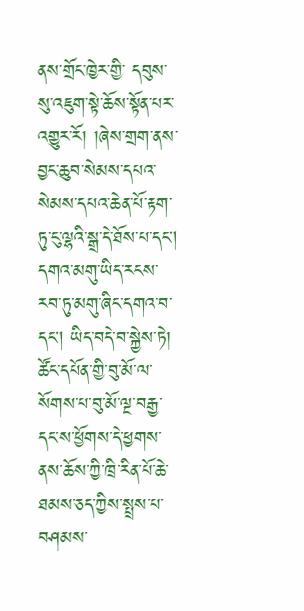ནས་གྲོང་ཁྱེར་གྱི་ དབུས་སུ་འཇུག་སྟེ་ཆོས་སྟོན་པར་འགྱུར་རོ། །ཞེས་གྲག་ནས་བྱང་ཆུབ་སེམས་དཔའ་སེམས་དཔའ་ཆེན་པོ་རྟག་ཏུ་ངུ་ལྷའི་སྒྲ་དེ་ཐོས་པ་དང། དགའ་མགུ་ཡིད་རངས་རབ་ཏུ་མགུ་ཞིང་དགའ་བ་ དང། ཡིད་བདེ་བ་སྐྱེས་ཏེ། ཚོང་དཔོན་གྱི་བུ་མོ་ལ་སོགས་པ་བུ་མོ་ལྔ་བརྒྱ་དང་ས་ཕྱོགས་དེ་ཕྱགས་ནས་ཆོས་ཀྱི་ཁྲི་རིན་པོ་ཆེ་ཐམས་ཅད་ཀྱིས་སྤྲས་པ་བཤམས་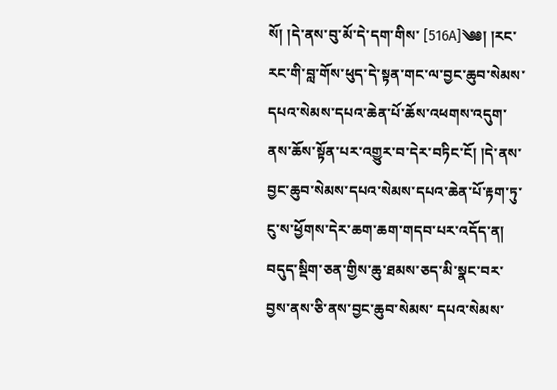སོ། །དེ་ནས་བུ་མོ་དེ་དག་གིས་ [516A]༄༅། །རང་རང་གི་བླ་གོས་ཕུད་དེ་སྟན་གང་ལ་བྱང་ཆུབ་སེམས་དཔའ་སེམས་དཔའ་ཆེན་པོ་ཆོས་འཕགས་འདུག་ནས་ཆོས་སྟོན་པར་འགྱུར་བ་དེར་བཏིང་ངོ། །དེ་ནས་ བྱང་ཆུབ་སེམས་དཔའ་སེམས་དཔའ་ཆེན་པོ་རྟག་ཏུ་ངུ་ས་ཕྱོགས་དེར་ཆག་ཆག་གདབ་པར་འདོད་ན། བདུད་སྡིག་ཅན་གྱིས་ཆུ་ཐམས་ཅད་མི་སྣང་བར་བྱས་ནས་ཅི་ནས་བྱང་ཆུབ་སེམས་ དཔའ་སེམས་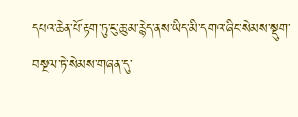དཔའ་ཆེན་པོ་རྟག་ཏུ་ངུ་ཆུ་མ་རྙེད་ནས་ཡིད་མི་དགའ་ཞིང་སེམས་སྡུག་བསྔལ་ཏེ་སེམས་གཞན་དུ་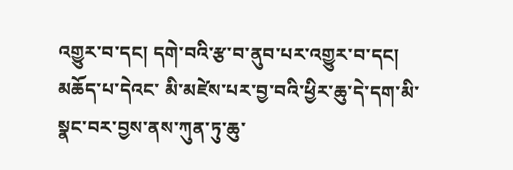འགྱུར་བ་དང། དགེ་བའི་རྩ་བ་ནུབ་པར་འགྱུར་བ་དང། མཆོད་པ་དེའང་ མི་མཛེས་པར་བྱ་བའི་ཕྱིར་ཆུ་དེ་དག་མི་སྣང་བར་བྱས་ནས་ཀུན་ཏུ་ཆུ་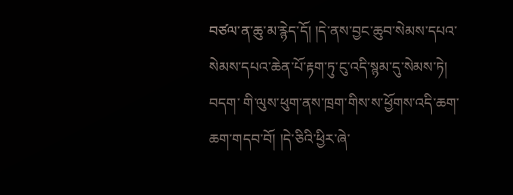བཙལ་ན་ཆུ་མ་རྙེད་དོ། །དེ་ནས་བྱང་ཆུབ་སེམས་དཔའ་སེམས་དཔའ་ཆེན་པོ་རྟག་ཏུ་ངུ་འདི་སྙམ་དུ་སེམས་ཏེ། བདག་ གི་ལུས་ཕུག་ནས་ཁྲག་གིས་ས་ཕྱོགས་འདི་ཆག་ཆག་གདབ་བོ། །དེ་ཅིའི་ཕྱིར་ཞེ་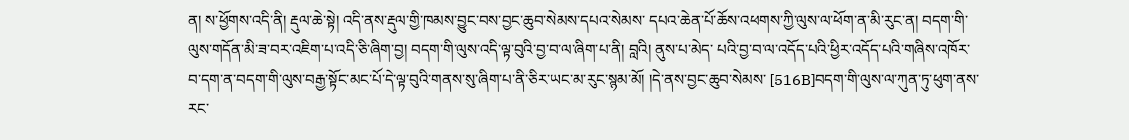ན། ས་ཕྱོགས་འདི་ནི། རྡུལ་ཆེ་སྟེ། འདི་ནས་རྡུལ་གྱི་ཁམས་བྱུང་བས་བྱང་ཆུབ་སེམས་དཔའ་སེམས་ དཔའ་ཆེན་པོ་ཆོས་འཕགས་ཀྱི་ལུས་ལ་ཕོག་ན་མི་རུང་ན། བདག་གི་ལུས་གདོན་མི་ཟ་བར་འཇིག་པ་འདི་ཅི་ཞིག་བྱ། བདག་གི་ལུས་འདི་ལྟ་བུའི་བྱ་བ་ལ་ཞིག་པ་ནི། བླའི། ནུས་པ་མེད་ པའི་བྱ་བ་ལ་འདོད་པའི་ཕྱིར་འདོད་པའི་གཞིས་འཁོར་བ་དག་ན་བདག་གི་ལུས་བརྒྱ་སྟོང་མང་པོ་དེ་ལྟ་བུའི་གནས་སུ་ཞིག་པ་ནི་ཅིར་ཡང་མ་རུང་སྙམ་མོ། །དེ་ནས་བྱང་ཆུབ་སེམས་ [516B]བདག་གི་ལུས་ལ་ཀུན་ཏུ་ཕུག་ནས་རང་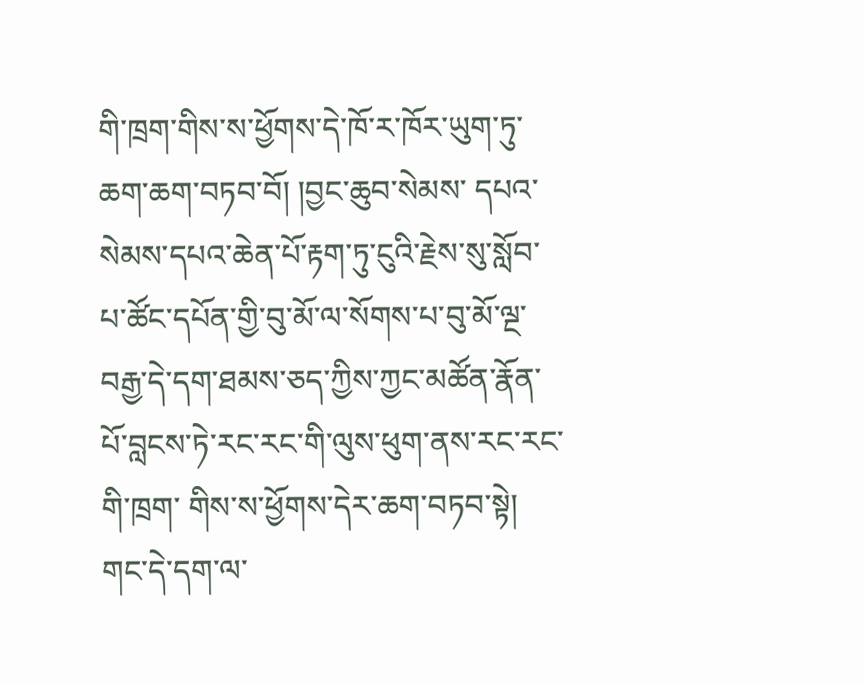གི་ཁྲག་གིས་ས་ཕྱོགས་དེ་ཁོ་ར་ཁོར་ཡུག་ཏུ་ཆག་ཆག་བཏབ་བོ། །བྱང་ཆུབ་སེམས་ དཔའ་སེམས་དཔའ་ཆེན་པོ་རྟག་ཏུ་ངུའི་རྗེས་སུ་སློབ་པ་ཚོང་དཔོན་གྱི་བུ་མོ་ལ་སོགས་པ་བུ་མོ་ལྔ་བརྒྱ་དེ་དག་ཐམས་ཅད་ཀྱིས་ཀྱང་མཚོན་རྣོན་པོ་བླངས་ཏེ་རང་རང་གི་ལུས་ཕུག་ནས་རང་རང་གི་ཁྲག་ གིས་ས་ཕྱོགས་དེར་ཆག་བཏབ་སྟེ། གང་དེ་དག་ལ་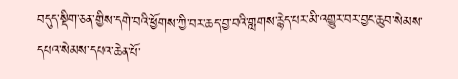བདུད་སྡིག་ཅན་གྱིས་དགེ་བའི་ཕྱོགས་ཀྱི་བར་ཆད་བྱ་བའི་གླགས་རྙེད་པར་མི་འགྱུར་བར་བྱང་ཆུབ་སེམས་དཔའ་སེམས་དཔའ་ཆེན་པོ་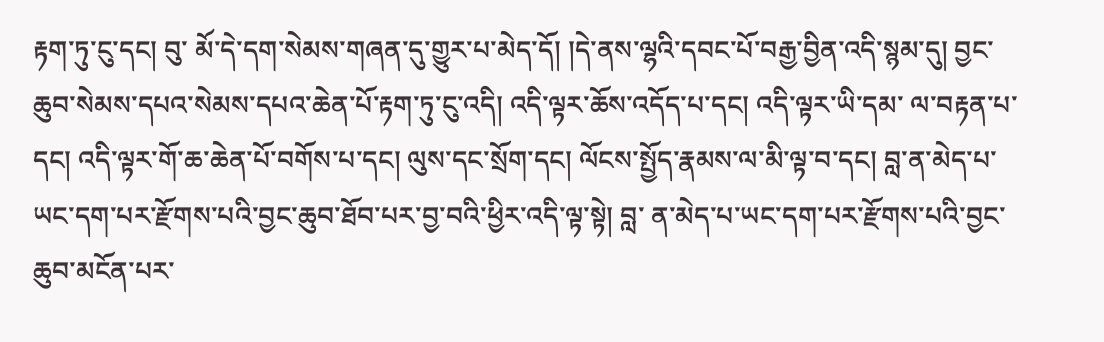རྟག་ཏུ་ངུ་དང། བུ་ མོ་དེ་དག་སེམས་གཞན་དུ་གྱུར་པ་མེད་དོ། །དེ་ནས་ལྷའི་དབང་པོ་བརྒྱ་བྱིན་འདི་སྙམ་དུ། བྱང་ཆུབ་སེམས་དཔའ་སེམས་དཔའ་ཆེན་པོ་རྟག་ཏུ་ངུ་འདི། འདི་ལྟར་ཆོས་འདོད་པ་དང། འདི་ལྟར་ཡི་དམ་ ལ་བརྟན་པ་དང། འདི་ལྟར་གོ་ཆ་ཆེན་པོ་བགོས་པ་དང། ལུས་དང་སྲོག་དང། ལོངས་སྤྱོད་རྣམས་ལ་མི་ལྟ་བ་དང། བླ་ན་མེད་པ་ཡང་དག་པར་རྫོགས་པའི་བྱང་ཆུབ་ཐོབ་པར་བྱ་བའི་ཕྱིར་འདི་ལྟ་སྟེ། བླ་ ན་མེད་པ་ཡང་དག་པར་རྫོགས་པའི་བྱང་ཆུབ་མངོན་པར་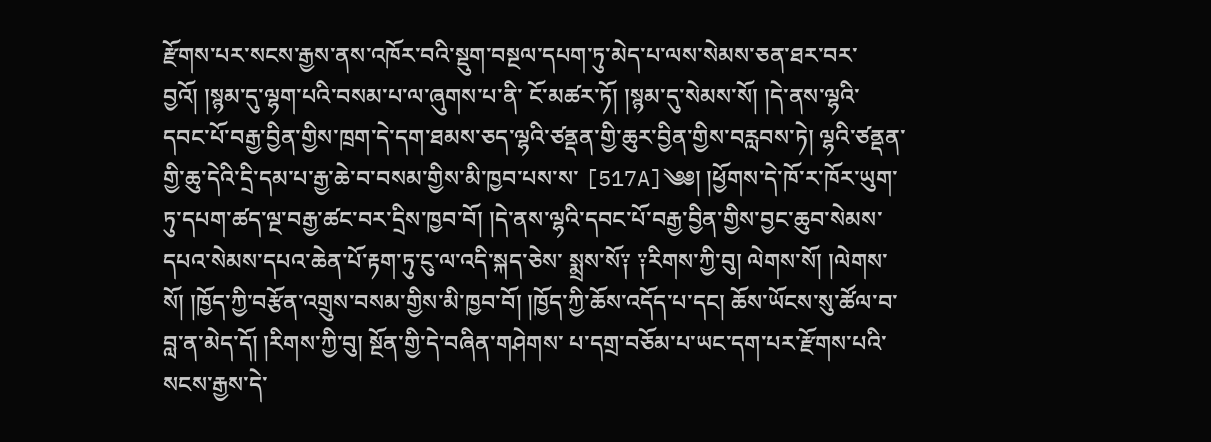རྫོགས་པར་སངས་རྒྱས་ནས་འཁོར་བའི་སྡུག་བསྔལ་དཔག་ཏུ་མེད་པ་ལས་སེམས་ཅན་ཐར་བར་བྱའོ། །སྙམ་དུ་ལྷག་པའི་བསམ་པ་ལ་ཞུགས་པ་ནི་ ངོ་མཚར་ཏོ། །སྙམ་དུ་སེམས་སོ། །དེ་ནས་ལྷའི་དབང་པོ་བརྒྱ་བྱིན་གྱིས་ཁྲག་དེ་དག་ཐམས་ཅད་ལྷའི་ཙནྡན་གྱི་ཆུར་བྱིན་གྱིས་བརླབས་ཏེ། ལྷའི་ཙནྡན་གྱི་ཆུ་དེའི་དྲི་དམ་པ་རྒྱ་ཆེ་བ་བསམ་གྱིས་མི་ཁྱབ་པས་ས་ [517A]༄༅། །ཕྱོགས་དེ་ཁོ་ར་ཁོར་ཡུག་ཏུ་དཔག་ཚད་ལྔ་བརྒྱ་ཚང་བར་དྲིས་ཁྱབ་བོ། །དེ་ནས་ལྷའི་དབང་པོ་བརྒྱ་བྱིན་གྱིས་བྱང་ཆུབ་སེམས་དཔའ་སེམས་དཔའ་ཆེན་པོ་རྟག་ཏུ་ངུ་ལ་འདི་སྐད་ཅེས་ སྨྲས་སོ༑ ༑རིགས་ཀྱི་བུ། ལེགས་སོ། །ལེགས་སོ། །ཁྱོད་ཀྱི་བརྩོན་འགྲུས་བསམ་གྱིས་མི་ཁྱབ་བོ། །ཁྱོད་ཀྱི་ཆོས་འདོད་པ་དང། ཆོས་ཡོངས་སུ་ཚོལ་བ་བླ་ན་མེད་དོ། །རིགས་ཀྱི་བུ། སྔོན་གྱི་དེ་བཞིན་གཤེགས་ པ་དགྲ་བཅོམ་པ་ཡང་དག་པར་རྫོགས་པའི་སངས་རྒྱས་དེ་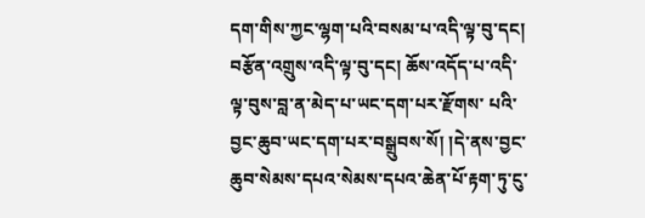དག་གིས་ཀྱང་ལྷག་པའི་བསམ་པ་འདི་ལྟ་བུ་དང། བརྩོན་འགྲུས་འདི་ལྟ་བུ་དང། ཆོས་འདོད་པ་འདི་ལྟ་བུས་བླ་ན་མེད་པ་ཡང་དག་པར་རྫོགས་ པའི་བྱང་ཆུབ་ཡང་དག་པར་བསྒྲུབས་སོ། །དེ་ནས་བྱང་ཆུབ་སེམས་དཔའ་སེམས་དཔའ་ཆེན་པོ་རྟག་ཏུ་ངུ་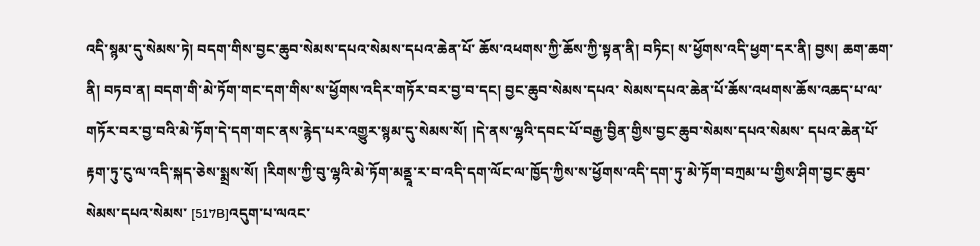འདི་སྙམ་དུ་སེམས་ཏེ། བདག་གིས་བྱང་ཆུབ་སེམས་དཔའ་སེམས་དཔའ་ཆེན་པོ་ ཆོས་འཕགས་ཀྱི་ཆོས་ཀྱི་སྟན་ནི། བཏིང། ས་ཕྱོགས་འདི་ཕྱག་དར་ནི། བྱས། ཆག་ཆག་ནི། བཏབ་ན། བདག་གི་མེ་ཏོག་གང་དག་གིས་ས་ཕྱོགས་འདིར་གཏོར་བར་བྱ་བ་དང། བྱང་ཆུབ་སེམས་དཔའ་ སེམས་དཔའ་ཆེན་པོ་ཆོས་འཕགས་ཆོས་འཆད་པ་ལ་གཏོར་བར་བྱ་བའི་མེ་ཏོག་དེ་དག་གང་ནས་རྙེད་པར་འགྱུར་སྙམ་དུ་སེམས་སོ། །དེ་ནས་ལྷའི་དབང་པོ་བརྒྱ་བྱིན་གྱིས་བྱང་ཆུབ་སེམས་དཔའ་སེམས་ དཔའ་ཆེན་པོ་རྟག་ཏུ་ངུ་ལ་འདི་སྐད་ཅེས་སྨྲས་སོ། །རིགས་ཀྱི་བུ་ལྷའི་མེ་ཏོག་མནྡཱ་ར་བ་འདི་དག་ལོང་ལ་ཁྱོད་ཀྱིས་ས་ཕྱོགས་འདི་དག་ཏུ་མེ་ཏོག་བཀྲམ་པ་གྱིས་ཤིག་བྱང་ཆུབ་སེམས་དཔའ་སེམས་ [517B]འདུག་པ་ལའང་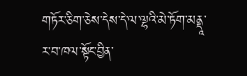གཏོར་ཅིག་ཅེས་དེས་དེ་ལ་ལྷའི་མེ་ཏོག་མནྡཱ་ར་བ་ཁལ་སྟོང་བྱིན་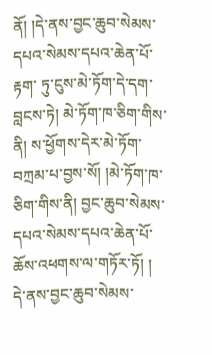ནོ། །དེ་ནས་བྱང་ཆུབ་སེམས་དཔའ་སེམས་དཔའ་ཆེན་པོ་རྟག་ ཏུ་ངུས་མེ་ཏོག་དེ་དག་བླངས་ཏེ། མེ་ཏོག་ཁ་ཅིག་གིས་ནི། ས་ཕྱོགས་དེར་མེ་ཏོག་བཀྲམ་པ་བྱས་སོ། །མེ་ཏོག་ཁ་ཅིག་གིས་ནི། བྱང་ཆུབ་སེམས་དཔའ་སེམས་དཔའ་ཆེན་པོ་ཆོས་འཕགས་ལ་གཏོར་ཏོ། ། དེ་ནས་བྱང་ཆུབ་སེམས་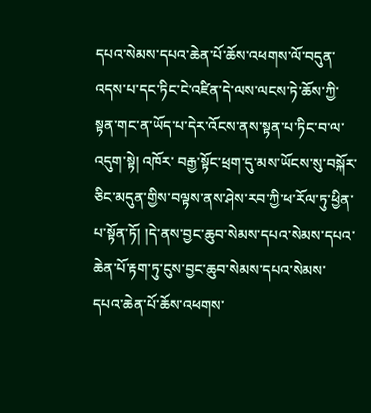དཔའ་སེམས་དཔའ་ཆེན་པོ་ཆོས་འཕགས་ལོ་བདུན་འདས་པ་དང་ཏིང་ངེ་འཛིན་དེ་ལས་ལངས་ཏེ་ཆོས་ཀྱི་སྟན་གང་ན་ཡོད་པ་དེར་འོངས་ནས་སྟན་པ་ཏིང་བ་ལ་འདུག་སྟེ། འཁོར་ བརྒྱ་སྟོང་ཕྲག་དུ་མས་ཡོངས་སུ་བསྐོར་ཅིང་མདུན་གྱིས་བལྟས་ནས་ཤེས་རབ་ཀྱི་ཕ་རོལ་ཏུ་ཕྱིན་པ་སྟོན་ཏོ། །དེ་ནས་བྱང་ཆུབ་སེམས་དཔའ་སེམས་དཔའ་ཆེན་པོ་རྟག་ཏུ་ངུས་བྱང་ཆུབ་སེམས་དཔའ་སེམས་ དཔའ་ཆེན་པོ་ཆོས་འཕགས་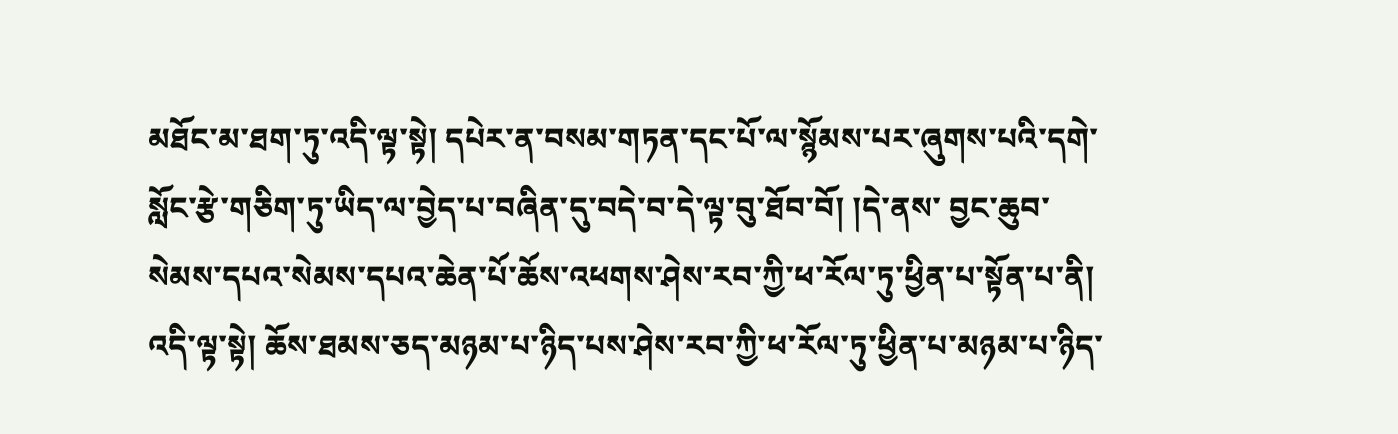མཐོང་མ་ཐག་ཏུ་འདི་ལྟ་སྟེ། དཔེར་ན་བསམ་གཏན་དང་པོ་ལ་སྙོམས་པར་ཞུགས་པའི་དགེ་སློང་རྩེ་གཅིག་ཏུ་ཡིད་ལ་བྱེད་པ་བཞིན་དུ་བདེ་བ་དེ་ལྟ་བུ་ཐོབ་བོ། །དེ་ནས་ བྱང་ཆུབ་སེམས་དཔའ་སེམས་དཔའ་ཆེན་པོ་ཆོས་འཕགས་ཤེས་རབ་ཀྱི་ཕ་རོལ་ཏུ་ཕྱིན་པ་སྟོན་པ་ནི། འདི་ལྟ་སྟེ། ཆོས་ཐམས་ཅད་མཉམ་པ་ཉིད་པས་ཤེས་རབ་ཀྱི་ཕ་རོལ་ཏུ་ཕྱིན་པ་མཉམ་པ་ཉིད་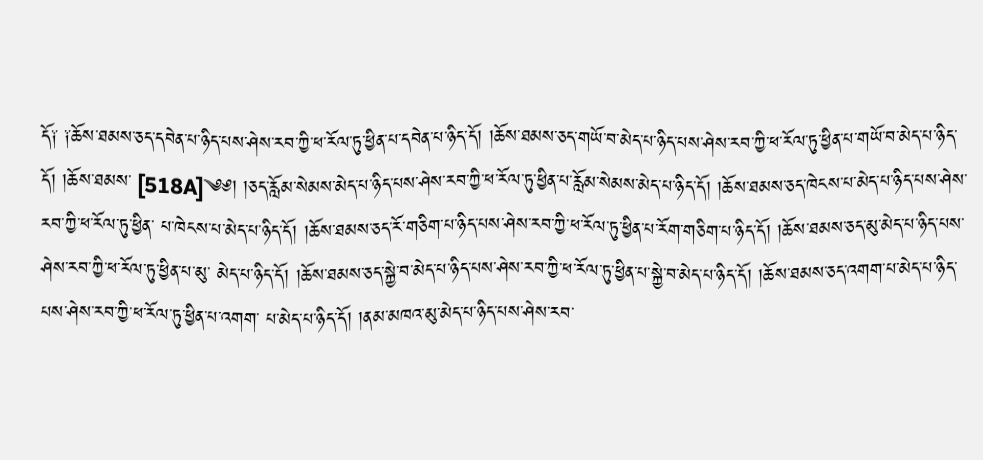དོ༑ ༑ཆོས་ཐམས་ཅད་དབེན་པ་ཉིད་པས་ཤེས་རབ་ཀྱི་ཕ་རོལ་ཏུ་ཕྱིན་པ་དབེན་པ་ཉིད་དོ། །ཆོས་ཐམས་ཅད་གཡོ་བ་མེད་པ་ཉིད་པས་ཤེས་རབ་ཀྱི་ཕ་རོལ་ཏུ་ཕྱིན་པ་གཡོ་བ་མེད་པ་ཉིད་དོ། །ཆོས་ཐམས་ [518A]༄༅། །ཅད་རློམ་སེམས་མེད་པ་ཉིད་པས་ཤེས་རབ་ཀྱི་ཕ་རོལ་ཏུ་ཕྱིན་པ་རློམ་སེམས་མེད་པ་ཉིད་དོ། །ཆོས་ཐམས་ཅད་ཁེངས་པ་མེད་པ་ཉིད་པས་ཤེས་རབ་ཀྱི་ཕ་རོལ་ཏུ་ཕྱིན་ པ་ཁེངས་པ་མེད་པ་ཉིད་དོ། །ཆོས་ཐམས་ཅད་རོ་གཅིག་པ་ཉིད་པས་ཤེས་རབ་ཀྱི་ཕ་རོལ་ཏུ་ཕྱིན་པ་རོག་གཅིག་པ་ཉིད་དོ། །ཆོས་ཐམས་ཅད་མུ་མེད་པ་ཉིད་པས་ཤེས་རབ་ཀྱི་ཕ་རོལ་ཏུ་ཕྱིན་པ་མུ་ མེད་པ་ཉིད་དོ། །ཆོས་ཐམས་ཅད་སྐྱེ་བ་མེད་པ་ཉིད་པས་ཤེས་རབ་ཀྱི་ཕ་རོལ་ཏུ་ཕྱིན་པ་སྐྱེ་བ་མེད་པ་ཉིད་དོ། །ཆོས་ཐམས་ཅད་འགག་པ་མེད་པ་ཉིད་པས་ཤེས་རབ་ཀྱི་ཕ་རོལ་ཏུ་ཕྱིན་པ་འགག་ པ་མེད་པ་ཉིད་དོ། །ནམ་མཁའ་མུ་མེད་པ་ཉིད་པས་ཤེས་རབ་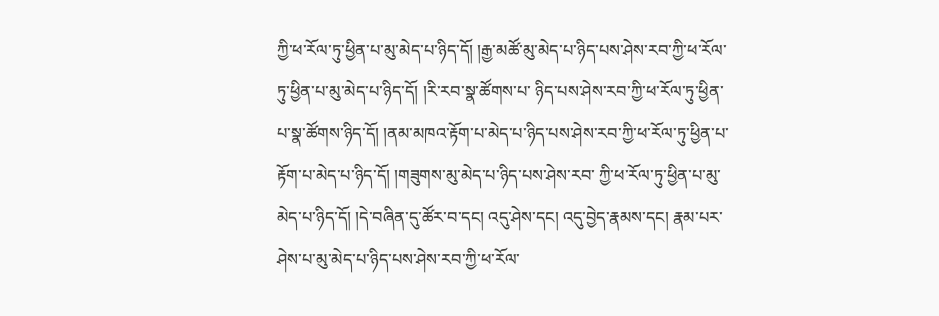ཀྱི་ཕ་རོལ་ཏུ་ཕྱིན་པ་མུ་མེད་པ་ཉིད་དོ། །རྒྱ་མཚོ་མུ་མེད་པ་ཉིད་པས་ཤེས་རབ་ཀྱི་ཕ་རོལ་ཏུ་ཕྱིན་པ་མུ་མེད་པ་ཉིད་དོ། །རི་རབ་སྣ་ཚོགས་པ་ ཉིད་པས་ཤེས་རབ་ཀྱི་ཕ་རོལ་ཏུ་ཕྱིན་པ་སྣ་ཚོགས་ཉིད་དོ། །ནམ་མཁའ་རྟོག་པ་མེད་པ་ཉིད་པས་ཤེས་རབ་ཀྱི་ཕ་རོལ་ཏུ་ཕྱིན་པ་རྟོག་པ་མེད་པ་ཉིད་དོ། །གཟུགས་མུ་མེད་པ་ཉིད་པས་ཤེས་རབ་ ཀྱི་ཕ་རོལ་ཏུ་ཕྱིན་པ་མུ་མེད་པ་ཉིད་དོ། །དེ་བཞིན་དུ་ཚོར་བ་དང། འདུ་ཤེས་དང། འདུ་བྱེད་རྣམས་དང། རྣམ་པར་ཤེས་པ་མུ་མེད་པ་ཉིད་པས་ཤེས་རབ་ཀྱི་ཕ་རོལ་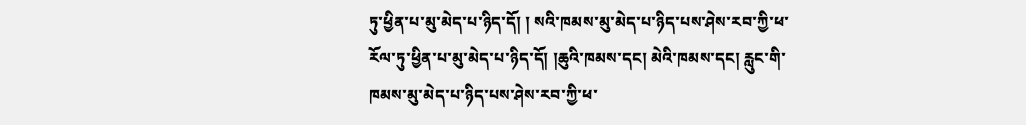ཏུ་ཕྱིན་པ་མུ་མེད་པ་ཉིད་དོ། ། སའི་ཁམས་མུ་མེད་པ་ཉིད་པས་ཤེས་རབ་ཀྱི་ཕ་རོལ་ཏུ་ཕྱིན་པ་མུ་མེད་པ་ཉིད་དོ། །ཆུའི་ཁམས་དང། མེའི་ཁམས་དང། རླུང་གི་ཁམས་མུ་མེད་པ་ཉིད་པས་ཤེས་རབ་ཀྱི་ཕ་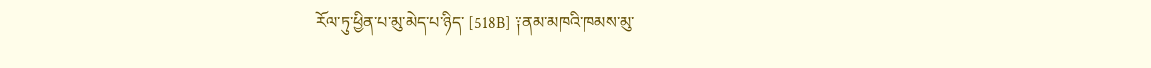རོལ་ཏུ་ཕྱིན་པ་མུ་མེད་པ་ཉིད་ [518B] ༑ནམ་མཁའི་ཁམས་མུ་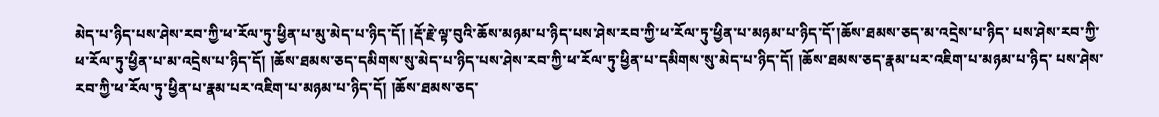མེད་པ་ཉིད་པས་ཤེས་རབ་ཀྱི་ཕ་རོལ་ཏུ་ཕྱིན་པ་མུ་མེད་པ་ཉིད་དོ། །རྡོ་རྗེ་ལྟ་བུའི་ཆོས་མཉམ་པ་ཉིད་པས་ཤེས་རབ་ཀྱི་ཕ་རོལ་ཏུ་ཕྱིན་པ་མཉམ་པ་ཉིད་དོ་།ཆོས་ཐམས་ཅད་མ་འདྲེས་པ་ཉིད་ པས་ཤེས་རབ་ཀྱི་ཕ་རོལ་ཏུ་ཕྱིན་པ་མ་འདྲེས་པ་ཉིད་དོ། །ཆོས་ཐམས་ཅད་དམིགས་སུ་མེད་པ་ཉིད་པས་ཤེས་རབ་ཀྱི་ཕ་རོལ་ཏུ་ཕྱིན་པ་དམིགས་སུ་མེད་པ་ཉིད་དོ། །ཆོས་ཐམས་ཅད་རྣམ་པར་འཇིག་པ་མཉམ་པ་ཉིད་ པས་ཤེས་རབ་ཀྱི་ཕ་རོལ་ཏུ་ཕྱིན་པ་རྣམ་པར་འཇིག་པ་མཉམ་པ་ཉིད་དོ། །ཆོས་ཐམས་ཅད་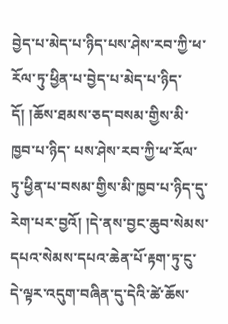བྱེད་པ་མེད་པ་ཉིད་པས་ཤེས་རབ་ཀྱི་ཕ་རོལ་ཏུ་ཕྱིན་པ་བྱེད་པ་མེད་པ་ཉིད་དོ། །ཆོས་ཐམས་ཅད་བསམ་གྱིས་མི་ཁྱབ་པ་ཉིད་ པས་ཤེས་རབ་ཀྱི་ཕ་རོལ་ཏུ་ཕྱིན་པ་བསམ་གྱིས་མི་ཁྱབ་པ་ཉིད་དུ་རེག་པར་བྱའོ། །དེ་ནས་བྱང་ཆུབ་སེམས་དཔའ་སེམས་དཔའ་ཆེན་པོ་རྟག་ཏུ་ངུ་དེ་ལྟར་འདུག་བཞིན་དུ་དེའི་ཚེ་ཆོས་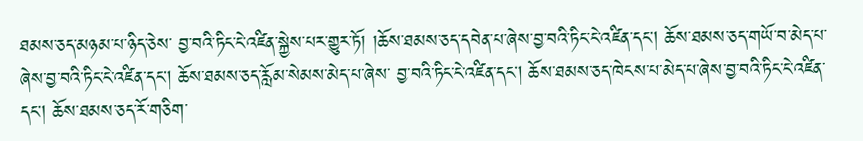ཐམས་ཅད་མཉམ་པ་ཉིད་ཅེས་ བྱ་བའི་ཏིང་ངེ་འཛིན་སྐྱེས་པར་གྱུར་ཏོ། །ཆོས་ཐམས་ཅད་དབེན་པ་ཞེས་བྱ་བའི་ཏིང་ངེ་འཛིན་དང། ཆོས་ཐམས་ཅད་གཡོ་བ་མེད་པ་ཞེས་བྱ་བའི་ཏིང་ངེ་འཛིན་དང། ཆོས་ཐམས་ཅད་རློམ་སེམས་མེད་པ་ཞེས་ བྱ་བའི་ཏིང་ངེ་འཛིན་དང། ཆོས་ཐམས་ཅད་ཁེངས་པ་མེད་པ་ཞེས་བྱ་བའི་ཏིང་ངེ་འཛིན་དང། ཆོས་ཐམས་ཅད་རོ་གཅིག་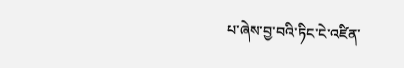པ་ཞེས་བྱ་བའི་ཏིང་ངེ་འཛིན་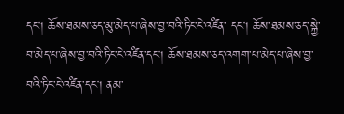དང། ཆོས་ཐམས་ཅད་མུ་མེད་པ་ཞེས་བྱ་བའི་ཏིང་ངེ་འཛིན་ དང། ཆོས་ཐམས་ཅད་སྐྱེ་བ་མེད་པ་ཞེས་བྱ་བའི་ཏིང་ངེ་འཛིན་དང། ཆོས་ཐམས་ཅད་འགག་པ་མེད་པ་ཞེས་བྱ་བའི་ཏིང་ངེ་འཛིན་དང། ནམ་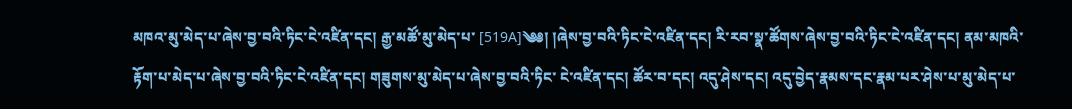མཁའ་མུ་མེད་པ་ཞེས་བྱ་བའི་ཏིང་ངེ་འཛིན་དང། རྒྱ་མཚོ་མུ་མེད་པ་ [519A]༄༅། །ཞེས་བྱ་བའི་ཏིང་ངེ་འཛིན་དང། རི་རབ་སྣ་ཚོགས་ཞེས་བྱ་བའི་ཏིང་ངེ་འཛིན་དང། ནམ་མཁའི་རྟོག་པ་མེད་པ་ཞེས་བྱ་བའི་ཏིང་ངེ་འཛིན་དང། གཟུགས་མུ་མེད་པ་ཞེས་བྱ་བའི་ཏིང་ ངེ་འཛིན་དང། ཚོར་བ་དང། འདུ་ཤེས་དང། འདུ་བྱེད་རྣམས་དང་རྣམ་པར་ཤེས་པ་མུ་མེད་པ་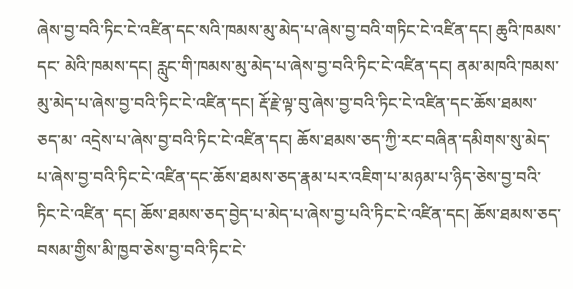ཞེས་བྱ་བའི་ཏིང་ངེ་འཛིན་དང་སའི་ཁམས་མུ་མེད་པ་ཞེས་བྱ་བའི་གཏིང་ངེ་འཛིན་དང། ཆུའི་ཁམས་དང་ མེའི་ཁམས་དང། རླུང་གི་ཁམས་མུ་མེད་པ་ཞེས་བྱ་བའི་ཏིང་ངེ་འཛིན་དང། ནམ་མཁའི་ཁམས་མུ་མེད་པ་ཞེས་བྱ་བའི་ཏིང་ངེ་འཛིན་དང། རྡོ་རྗེ་ལྟ་བུ་ཞེས་བྱ་བའི་ཏིང་ངེ་འཛིན་དང་ཆོས་ཐམས་ཅད་མ་ འདྲེས་པ་ཞེས་བྱ་བའི་ཏིང་ངེ་འཛིན་དང། ཆོས་ཐམས་ཅད་ཀྱི་རང་བཞིན་དམིགས་སུ་མེད་པ་ཞེས་བྱ་བའི་ཏིང་ངེ་འཛིན་དང་ཆོས་ཐམས་ཅད་རྣམ་པར་འཇིག་པ་མཉམ་པ་ཉིད་ཅེས་བྱ་བའི་ཏིང་ངེ་འཛིན་ དང། ཆོས་ཐམས་ཅད་བྱེད་པ་མེད་པ་ཞེས་བྱ་པའི་ཏིང་ངེ་འཛིན་དང། ཆོས་ཐམས་ཅད་བསམ་གྱིས་མི་ཁྱབ་ཅེས་བྱ་བའི་ཏིང་ངེ་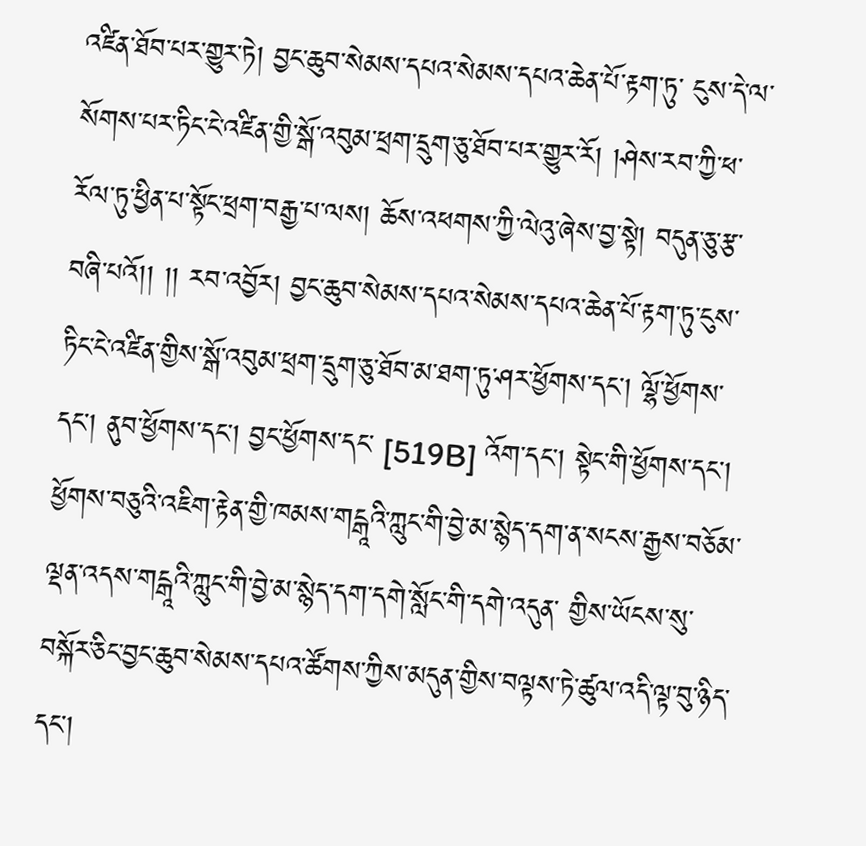འཛིན་ཐོབ་པར་གྱུར་ཏེ། བྱང་ཆུབ་སེམས་དཔའ་སེམས་དཔའ་ཆེན་པོ་རྟག་ཏུ་ ངུས་དེ་ལ་སོགས་པར་ཏིང་ངེ་འཛིན་གྱི་སྒོ་འབུམ་ཕྲག་དྲུག་ཅུ་ཐོབ་པར་གྱུར་རོ། །ཤེས་རབ་ཀྱི་ཕ་རོལ་ཏུ་ཕྱིན་པ་སྟོང་ཕྲག་བརྒྱ་པ་ལས། ཆོས་འཕགས་ཀྱི་ལེའུ་ཞེས་བྱ་སྟེ། བདུན་ཅུ་རྩ་བཞི་པའོ།། །། རབ་འབྱོར། བྱང་ཆུབ་སེམས་དཔའ་སེམས་དཔའ་ཆེན་པོ་རྟག་ཏུ་ངུས་ཏིང་ངེ་འཛིན་གྱིས་སྒོ་འབུམ་ཕྲག་དྲུག་ཅུ་ཐོབ་མ་ཐག་ཏུ་ཤར་ཕྱོགས་དང། ལྷོ་ཕྱོགས་དང། ནུབ་ཕྱོགས་དང། བྱང་ཕྱོགས་དང་ [519B] འོག་དང། སྟེང་གི་ཕྱོགས་དང། ཕྱོགས་བཅུའི་འཇིག་རྟེན་གྱི་ཁམས་གངྒཱའི་ཀླུང་གི་བྱེ་མ་སྙེད་དག་ན་སངས་རྒྱས་བཅོམ་ལྡན་འདས་གངྒཱའི་ཀླུང་གི་བྱེ་མ་སྙེད་དག་དགེ་སློང་གི་དགེ་འདུན་ གྱིས་ཡོངས་སུ་བསྐོར་ཅིང་བྱང་ཆུབ་སེམས་དཔའ་ཚོགས་ཀྱིས་མདུན་གྱིས་བལྟས་ཏེ་ཚུལ་འདི་ལྟ་བུ་ཉིད་དང།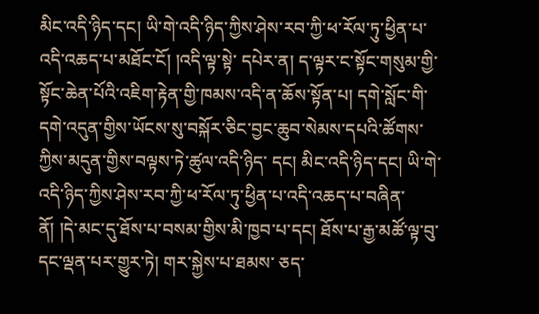མིང་འདི་ཉིད་དང། ཡི་གེ་འདི་ཉིད་ཀྱིས་ཤེས་རབ་ཀྱི་ཕ་རོལ་ཏུ་ཕྱིན་པ་འདི་འཆད་པ་མཐོང་ངོ། །འདི་ལྟ་སྟེ་ དཔེར་ན། ད་ལྟར་ང་སྟོང་གསུམ་གྱི་སྟོང་ཆེན་པོའི་འཇིག་རྟེན་གྱི་ཁམས་འདི་ན་ཆོས་སྟོན་པ། དགེ་སློང་གི་དགེ་འདུན་གྱིས་ཡོངས་སུ་བསྐོར་ཅིང་བྱང་ཆུབ་སེམས་དཔའི་ཚོགས་ཀྱིས་མདུན་གྱིས་བལྟས་ཏེ་ཚུལ་འདི་ཉིད་ དང། མིང་འདི་ཉིད་དང། ཡི་གེ་འདི་ཉིད་ཀྱིས་ཤེས་རབ་ཀྱི་ཕ་རོལ་ཏུ་ཕྱིན་པ་འདི་འཆད་པ་བཞིན་ནོ། །དེ་མང་དུ་ཐོས་པ་བསམ་གྱིས་མི་ཁྱབ་པ་དང། ཐོས་པ་རྒྱ་མཚོ་ལྟ་བུ་དང་ལྡན་པར་གྱུར་ཏེ། གར་སྐྱེས་པ་ཐམས་ ཅད་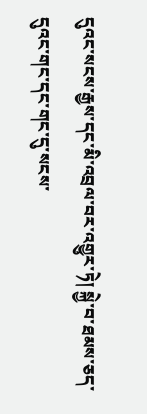དུའང་སངས་རྒྱས་དང་མི་འབྲལ་བར་འགྱུར་ཏེ། སྐྱེ་བ་ཐམས་ཅད་དུའང་གང་དང་གང་དུ་སངས་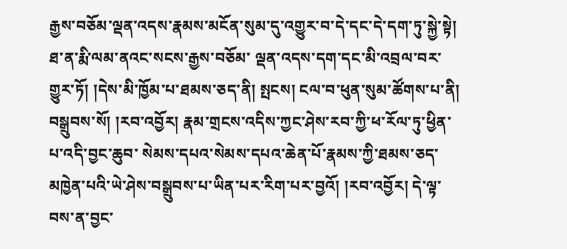རྒྱས་བཅོམ་ལྡན་འདས་རྣམས་མངོན་སུམ་དུ་འགྱུར་བ་དེ་དང་དེ་དག་ཏུ་སྐྱེ་སྟེ། ཐ་ན་རྨི་ལམ་ནའང་སངས་རྒྱས་བཅོམ་ ལྡན་འདས་དག་དང་མི་འབྲལ་བར་གྱུར་ཏོ། །དེས་མི་ཁྱོམ་པ་ཐམས་ཅད་ནི། སྤངས། ངལ་བ་ཕུན་སུམ་ཚོགས་པ་ནི། བསྒྲུབས་སོ། །རབ་འབྱོར། རྣམ་གྲངས་འདིས་ཀྱང་ཤེས་རབ་ཀྱི་ཕ་རོལ་ཏུ་ཕྱིན་པ་འདི་བྱང་ཆུབ་ སེམས་དཔའ་སེམས་དཔའ་ཆེན་པོ་རྣམས་ཀྱི་ཐམས་ཅད་མཁྱེན་པའི་ཡེ་ཤེས་བསྒྲུབས་པ་ཡིན་པར་རིག་པར་བྱའོ། །རབ་འབྱོར། དེ་ལྟ་བས་ན་བྱང་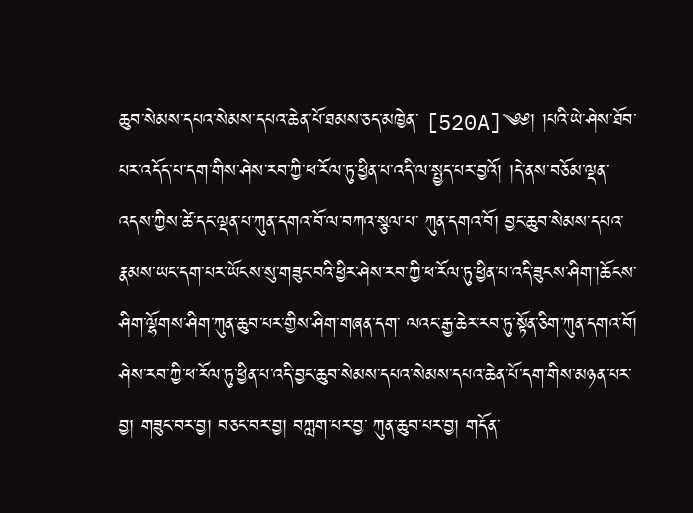ཆུབ་སེམས་དཔའ་སེམས་དཔའ་ཆེན་པོ་ཐམས་ཅད་མཁྱེན་ [520A]༄༅། །པའི་ཡེ་ཤེས་ཐོབ་པར་འདོད་པ་དག་གིས་ཤེས་རབ་ཀྱི་ཕ་རོལ་ཏུ་ཕྱིན་པ་འདི་ལ་སྤྱད་པར་བྱའོ། །དེ་ནས་བཅོམ་ལྡན་འདས་ཀྱིས་ཚེ་དང་ལྡན་པ་ཀུན་དགའ་བོ་ལ་བཀའ་སྩལ་པ་ ཀུན་དགའ་བོ། བྱང་ཆུབ་སེམས་དཔའ་རྣམས་ཡང་དག་པར་ཡོངས་སུ་གཟུང་བའི་ཕྱིར་ཤེས་རབ་ཀྱི་ཕ་རོལ་ཏུ་ཕྱིན་པ་འདི་ཟུངས་ཤིག་།ཆོངས་ཤིག་ལྷོགས་ཤིག་ཀུན་ཆུབ་པར་གྱིས་ཤིག་གཞན་དག་ ལའང་རྒྱ་ཆེར་རབ་ཏུ་སྟོན་ཅིག་ཀུན་དགའ་བོ། ཤེས་རབ་ཀྱི་ཕ་རོལ་ཏུ་ཕྱིན་པ་འདི་བྱང་ཆུབ་སེམས་དཔའ་སེམས་དཔའ་ཆེན་པོ་དག་གིས་མཉན་པར་བྱ། གཟུང་བར་བྱ། བཅང་བར་བྱ། བཀླག་པར་བྱ་ ཀུན་ཆུབ་པར་བྱ། གདོན་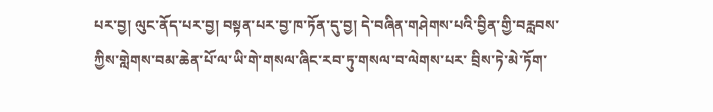པར་བྱ། ལུང་ནོད་པར་བྱ། བསྟན་པར་བྱ་ཁ་ཏོན་དུ་བྱ། དེ་བཞིན་གཤེགས་པའི་བྱིན་གྱི་བརླབས་ཀྱིས་གླེགས་བམ་ཆེན་པོ་ལ་ཡི་གེ་གསལ་ཞིང་རབ་ཏུ་གསལ་བ་ལེགས་པར་ བྲིས་ཏེ་མེ་ཏོག་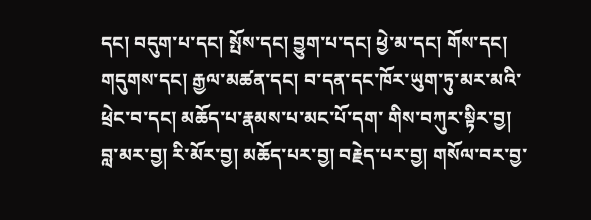དང། བདུག་པ་དང། སྤོས་དང། བྱུག་པ་དང། ཕྱེ་མ་དང། གོས་དང། གདུགས་དང། རྒྱལ་མཚན་དང། བ་དན་དང་ཁོར་ཡུག་ཏུ་མར་མའི་ཕྲེང་བ་དང། མཆོད་པ་རྣམས་པ་མང་པོ་དག་ གིས་བཀུར་སྟིར་བྱ། བླ་མར་བྱ། རི་མོར་བྱ། མཆོད་པར་བྱ། བརྗེད་པར་བྱ། གསོལ་བར་བྱ་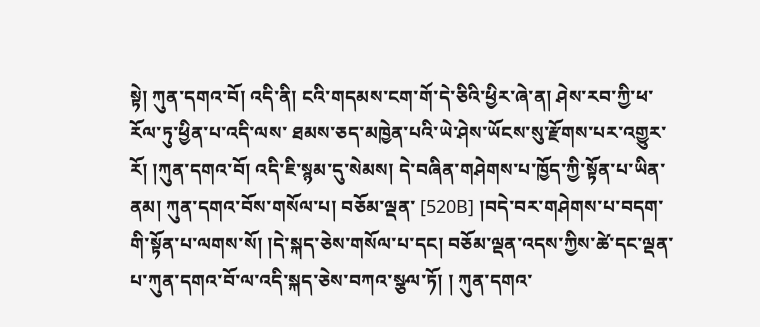སྟེ། ཀུན་དགའ་བོ། འདི་ནི། ངའི་གདམས་ངག་གོ་དེ་ཅིའི་ཕྱིར་ཞེ་ན། ཤེས་རབ་ཀྱི་ཕ་རོལ་ཏུ་ཕྱིན་པ་འདི་ལས་ ཐམས་ཅད་མཁྱེན་པའི་ཡེ་ཤེས་ཡོངས་སུ་རྫོགས་པར་འགྱུར་རོ། །ཀུན་དགའ་བོ། འདི་ཇི་སྙམ་དུ་སེམས། དེ་བཞིན་གཤེགས་པ་ཁྱོད་ཀྱི་སྟོན་པ་ཡིན་ནམ། ཀུན་དགའ་བོས་གསོལ་པ། བཅོམ་ལྡན་ [520B] །བདེ་བར་གཤེགས་པ་བདག་གི་སྟོན་པ་ལགས་སོ། །དེ་སྐད་ཅེས་གསོལ་པ་དང། བཅོམ་ལྡན་འདས་ཀྱིས་ཚེ་དང་ལྡན་པ་ཀུན་དགའ་བོ་ལ་འདི་སྐད་ཅེས་བཀའ་སྩལ་ཏོ། ། ཀུན་དགའ་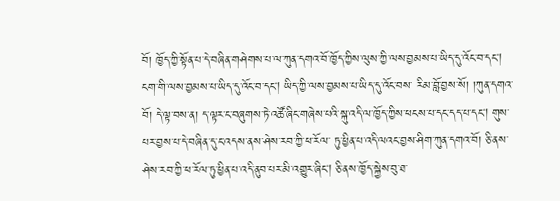བོ། ཁྱོད་ཀྱི་སྟོན་པ་དེ་བཞིན་གཤེགས་པ་ལ་ཀུན་དགའ་བོ་ཁྱོད་ཀྱིས་ལུས་ཀྱི་ལས་བྱམས་པ་ཡིད་དུ་འོང་བ་དང། ངག་གི་ལས་བྱམས་པ་ཡིད་དུ་འོང་བ་དང། ཡིད་ཀྱི་ལས་བྱམས་པ་ཡིད་དུ་འོང་བས་ རིམ་བློ་བྱས་སོ། །ཀུན་དགའ་བོ། དེ་ལྟ་བས་ན། ད་ལྟར་ང་བཞུགས་ཏེ་འཚོ་ཞིང་གཞེས་པའི་སྐུ་འདི་ལ་ཁྱོད་ཀྱིས་ཕངས་པ་དང་དད་པ་དང། གུས་པར་བྱས་པ་དེ་བཞིན་དུ་ང་འདས་ནས་ཤེས་རབ་ཀྱི་ཕ་རོལ་ ཏུ་ཕྱིན་པ་འདི་ལའང་བྱས་ཤིག་ཀུན་དགའ་བོ། ཅི་ནས་ཤེས་རབ་ཀྱི་ཕ་རོལ་ཏུ་ཕྱིན་པ་འདི་ནུབ་པར་མི་འགྱུར་ཞིང། ཅི་ནས་ཁྱོད་སྐྱེས་བུ་ཐ་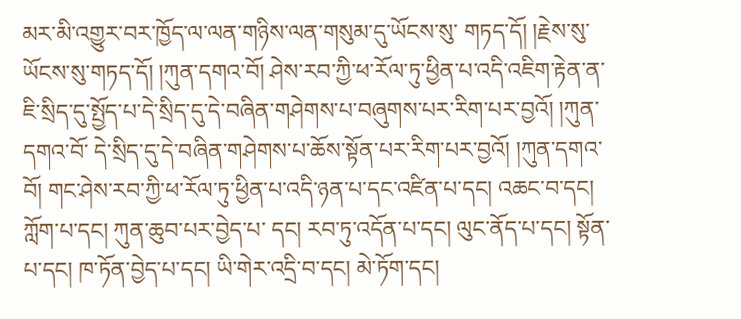མར་མི་འགྱུར་བར་ཁྱོད་ལ་ལན་གཉིས་ལན་གསུམ་དུ་ཡོངས་སུ་ གཏད་དོ། །རྗེས་སུ་ཡོངས་སུ་གཏད་དོ། །ཀུན་དགའ་བོ། ཤེས་རབ་ཀྱི་ཕ་རོལ་ཏུ་ཕྱིན་པ་འདི་འཇིག་རྟེན་ན་ཇི་སྲིད་དུ་སྤྱོད་པ་དེ་སྲིད་དུ་དེ་བཞིན་གཤེགས་པ་བཞུགས་པར་རིག་པར་བྱའོ། །ཀུན་དགའ་བོ་ དེ་སྲིད་དུ་དེ་བཞིན་གཤེགས་པ་ཆོས་སྟོན་པར་རིག་པར་བྱའོ། །ཀུན་དགའ་བོ། གང་ཤེས་རབ་ཀྱི་ཕ་རོལ་ཏུ་ཕྱིན་པ་འདི་ཉན་པ་དང་འཛིན་པ་དང། འཆང་བ་དང། ཀློག་པ་དང། ཀུན་ཆུབ་པར་བྱེད་པ་ དང། རབ་ཏུ་འདོན་པ་དང། ལུང་ནོད་པ་དང། སྟོན་པ་དང། ཁ་ཏོན་བྱེད་པ་དང། ཡི་གེར་འདྲི་བ་དང། མེ་ཏོག་དང།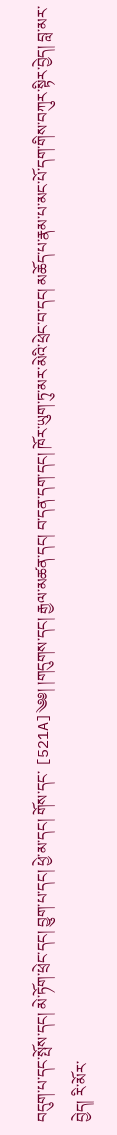བདུག་པ་དང་སྤོས་དང། མེ་ཏོག་ཕྲེང་དང། བྱུག་པ་དང། ཕྱེ་མ་དང། གོས་དང་ [521A]༄༅། །གདུགས་དང། རྒྱལ་མཚན་དང། བ་དན་དག་དང། ཁོར་ཡུག་ཏུ་མར་མེའི་ཕྲེང་བ་དང། མཆོད་པ་རྣམ་པ་མང་པོ་དག་གིས་བཀུར་སྟིར་བྱེད། བླ་མར་བྱེད། རི་མོར་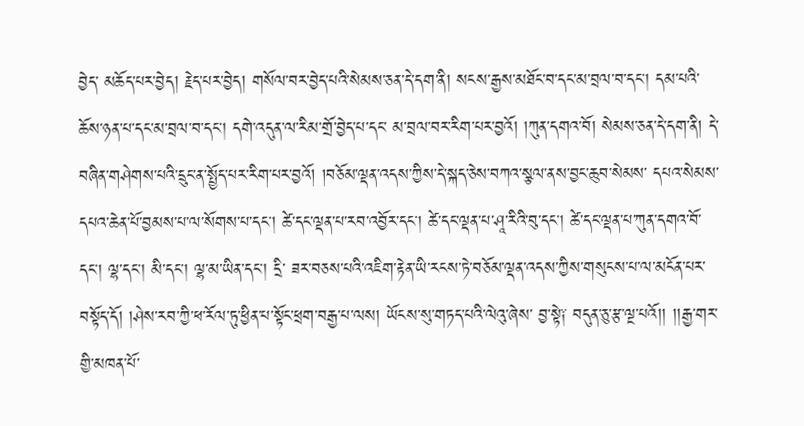བྱེད་ མཆོད་པར་བྱེད། རྗེད་པར་བྱེད། གསོལ་བར་བྱེད་པའི་སེམས་ཅན་དེ་དག་ནི། སངས་རྒྱས་མཐོང་བ་དང་མ་བྲལ་བ་དང། དམ་པའི་ཆོས་ཉན་པ་དང་མ་བྲལ་བ་དང། དགེ་འདུན་ལ་རིམ་གྲོ་བྱེད་པ་དང་ མ་བྲལ་བར་རིག་པར་བྱའོ། །ཀུན་དགའ་བོ། སེམས་ཅན་དེ་དག་ནི། དེ་བཞིན་གཤེགས་པའི་དྲུང་ན་སྤྱོད་པར་རིག་པར་བྱའོ། །བཅོམ་ལྡན་འདས་ཀྱིས་དེ་སྐད་ཅེས་བཀའ་སྩལ་ནས་བྱང་ཆུབ་སེམས་ དཔའ་སེམས་དཔའ་ཆེན་པོ་བྱམས་པ་ལ་སོགས་པ་དང། ཚེ་དང་ལྡན་པ་རབ་འབྱོར་དང། ཚེ་དང་ལྡན་པ་ཤཱ་རིའི་བུ་དང། ཚེ་དང་ལྡན་པ་ཀུན་དགའ་བོ་དང། ལྷ་དང། མི་དང། ལྷ་མ་ཡིན་དང། དྲི་ ཟར་བཅས་པའི་འཇིག་རྟེན་ཡི་རངས་ཏེ་བཅོམ་ལྡན་འདས་ཀྱིས་གསུངས་པ་ལ་མངོན་པར་བསྟོད་དོ། །ཤེས་རབ་ཀྱི་ཕ་རོལ་ཏུ་ཕྱིན་པ་སྟོང་ཕྲག་བརྒྱ་པ་ལས། ཡོངས་སུ་གཏད་པའི་ལེའུ་ཞེས་ བྱ་སྟེ༑ བདུན་ཅུ་རྩ་ལྔ་པའོ།། །།རྒྱ་གར་གྱི་མཁན་པོ་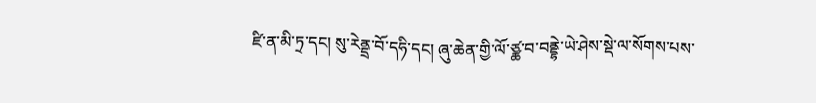ཛི་ན་མི་ཏྲ་དང། སུ་རེནྡྲ་བོ་དཧི་དང། ཞུ་ཆེན་གྱི་ལོ་ཙྪ་བ་བནྡྷེ་ཡེ་ཤེས་སྡེ་ལ་སོགས་པས་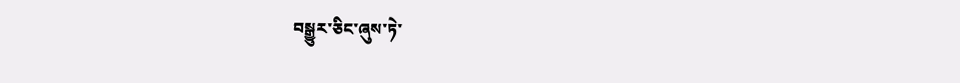བསྒྱུར་ཅིང་ཞུས་ཏེ་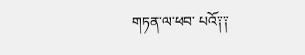གཏན་ལ་ཕབ་ པའོ༑༑